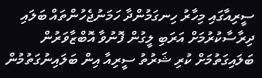ސީރިއާގައި މިހާރު ހިނގަމުންދާ ހަމަނުޖެހުންތައް ބަލައި ދިރާސާކުރުމަށް އަރަބި ލީގުން ފޮނުވާ އޮބްޒާވަރުން ބަލައިގަތުމަށް ކުރި ޝަރުތު ސީރިއާ އިން ބަލައިނުގަތުމުން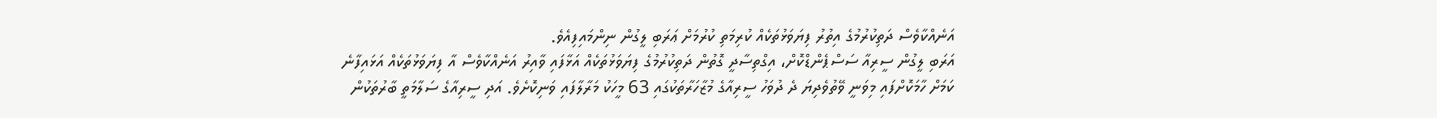އަނެއްކާވެސް ދަތިކުރުމުގެ އިތުރު ފިޔަވަޅުތަކެއް ކުރިމަތި ކުރުމަށް ޢަރަބި ލީގުން ނިންމައިފިއެވެ.
އަރަބި ލީގުން ސީރިއާ ސަސްޕެންޑްކޮށް، އިގްތިސާދީ ގޮތުން ދަތިކުރުމުގެ ފިޔަވަޅުތަކެއް އަޅާފައި ވާއިރު އަނެއްކާވެސް އާ ފިޔަވަޅުތަކެއް އަޅައިފާނެ ކަމަށް ހާމަކޮށްފައި މިވަނީ ވޭތުވެދިޔަ ދެ ދުވަހު ސީރިއާގެ މުޒާހަރާތަކުގައި 63 މީހަކު މަރާލާފައި ވަނިކޮށެވެ. އަދި ސީރިއާގެ ސަލާމަތީ ބާރުތަކުން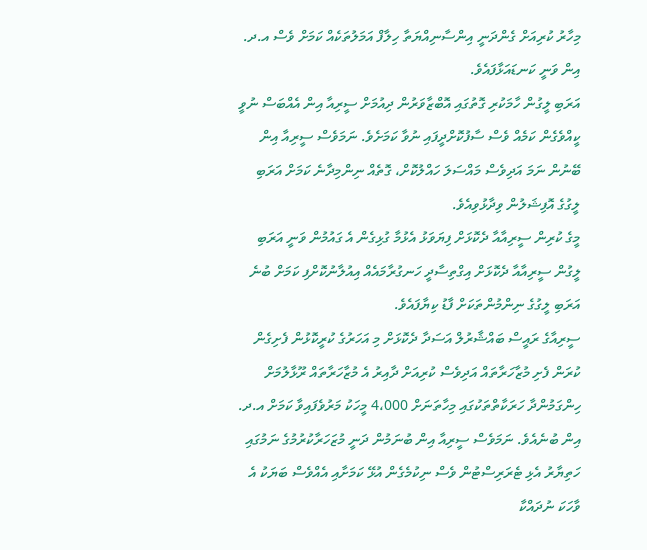މިހާރު ކުރިއަށް ގެންދަނީ އިންސާނިއްޔަތާ ހިލާފް އަމަލުތަކެއް ކަމަށް ވެސް އ.ދ. އިން ވަނީ ކަނޑައަޅާފައެވެ.
އަރަބި ލީގުން ހާމަކުރި ގޮތުގައި އޮބްޒާވަރުން ދިއުމަށް ސީރިއާ އިން އެއްބަސް ނުވީ ކީއްވެގެން ކަމެއް ވެސް ސާފުކޮށްދީފައި ނުވާ ކަމަށެވެ. ނަމަވެސް ސީރިއާ އިން ބޭނުން ނަމަ އަދިވެސް މައްސަލަ ހައްލުކޮށް، ގޮތެއް ނިންމިދާނެ ކަމަށް އަރަބި ލީގުގެ އޮފިޝަލުން ވިދާޅުވިއެވެ.
މީގެ ކުރިން ސީރިއާއާ ދެކޮޅަށް ފިޔަވަޅު އެޅުމާ ގުޅިގެން އެ ގައުމުން ވަނީ އަރަބި ލީގުން ސީރިއާއާ ދެކޮޅަށް އިގްތިސާދީ ހަނގުރާމައެއް އިއުލާނުކޮށްފި ކަމަށް ބުނެ އަރަބި ލީގުގެ ނިންމުންތަކަށް ފާޑު ކިޔާފައެވެ.
ސީރިއާގެ ރައީސް ބައްޝާރުލް އަސަދާ ދެކޮޅަށް މި އަހަރުގެ ކުރީކޮޅުން ފެށިގެން ކުރަން ފެށި މުޒާހަރާތައް އަދިވެސް ކުރިއަށް ދާއިރު އެ މުޒާހަރާތައް ރޫޅާލުމަށް ހިންގަމުންދާ ހަރަކާތްތަކުގައި މިހާތަނަށް 4،000 މީހަކު މަރުވެފައިވާ ކަމަށް އ.ދ. އިން ބުނެއެވެ. ނަމަވެސް ސީރިއާ އިން ބުނަމުން ދަނީ މުޒަހަރާކުރުމުގެ ނަމުގައި ހަތިޔާރު އެޅި ޓެރަރިސްޓުން ވެސް ނިކުމެގެން އުޅޭ ކަމަށާއި އެއްވެސް ބަޔަކު އެ ވާހަކަ ނުދައްކާ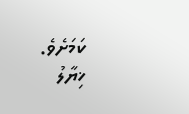ކަމަށެވެ.
ޚިޔާލު